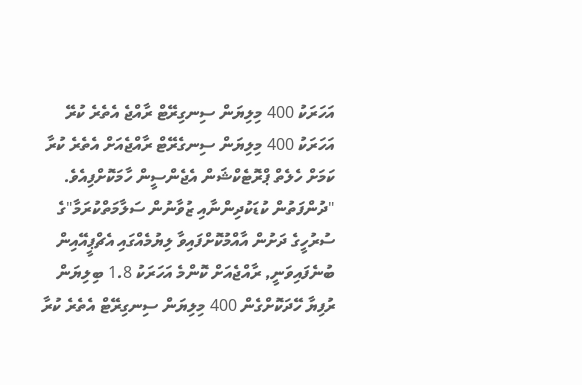އަހަރަކު 400 މިލިޔަން ސިނގިރޭޓް ރާއްޖެ އެތެރެ ކުރޭ
އަހަރަކު 400 މިލިޔަން ސިނގެރޭޓް ރާއްޖެއަށް އެތެރެ ކުރާ ކަމަށް ހެލެތް ޕްރޮޓެކްޝަން އެޖެންސީން ހާމަކޮށްފިއެވެ.
"ދުންފަތުން ކުޑަކުދިންނާއި ޒުވާނުން ސަލާމަތްކުރަމާ"ގެ ސުރުހީގެ ދަށުން އާއްމުކޮށްފައިވާ ލިޔުމެއްގައި އެޗްޕީއޭއިން ބުނެފައިވަނީ, ރާއްޖެއަށް ކޮންމެ އަހަރަކު 1.8 ބިލިޔަން ރުފިޔާ ހޭދަކޮށްގެން 400 މިލިޔަން ސިނގިރޭޓް އެތެރެ ކުރާ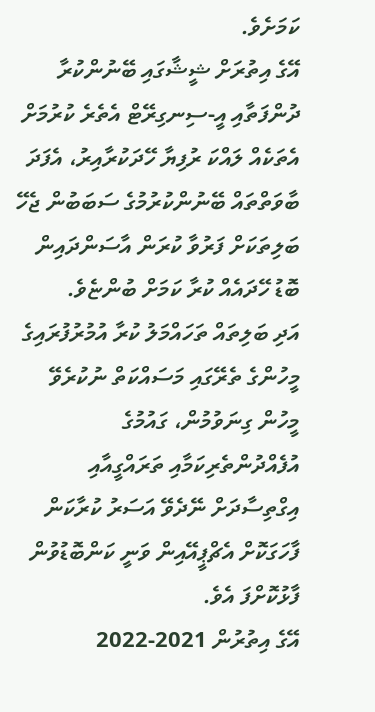ކަމަށެވެ.
އޭގެ އިތުރަށް ޝީޝާގައި ބޭނުންކުރާ ދުންފަތާއި އީ-ސިނގިރޭޓް އެތެރެ ކުރުމަށް އެތަކެއް ލައްކަ ރުފިޔާ ހޭދަކުރާއިރު، އެފަދަ ބާވަތްތައް ބޭނުންކުރުމުގެ ސަބަބުން ޖެހޭ ބަލިތަކަށް ފަރުވާ ކުރަން އާސަންދައިން ބޮޑު ހޭދައެއް ކުރާ ކަމަށް ބުންޏެވެ.
އަދި ބަލިތައް ތަހައްމަލު ކުރާ އުމުރުފުރައިގެ މީހުންގެ ތެރޭގައި މަސައްކަތް ނުކުރެވޭ މީހުން ގިނަވުމުން، ގައުމުގެ އުފެއްދުންތެރިކަމާއި ތަރައްގީއާއި އިގްތިސާދަށް ނޭދެވޭ އަސަރު ކުރާކަން ފާހަގަކޮށް އެޗްޕީއޭއިން ވަނީ ކަންބޮޑުވުން ފާޅުކޮށްފަ އެވެ.
އޭގެ އިތުރުން 2021-2022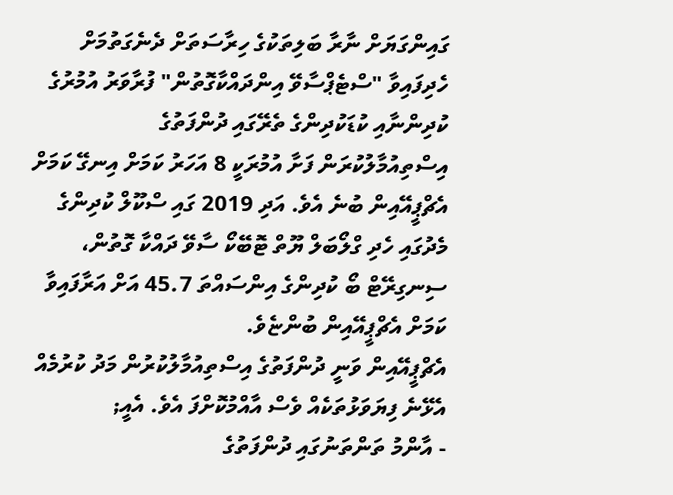ގައިންގަޔަށް ނާރާ ބަލިތަކުގެ ހިރާސަތަށް ދެނެގަތުމަށް ހެދިފައިވާ "ސްޓެޕްސާވޭ އިންދައްކާގޮތުން" ފުރާވަރު އުމުރުގެ ކުދިންނާއި ކުޑަކުދިންގެ ތެރޭގައި ދުންފަތުގެ އިސްތިއުމާލުކުރަން ފަށާ އުމުރަކީ 8 އަހަރު ކަމަށް އިނގޭ ކަމަށް އެޗްޕީއޭއިން ބުނެ އެވެ. އަދި 2019 ގައި ސްކޫލް ކުދިންގެ މެދުގައި ހެދި ގްލޯބަލް ޔޫތް ޓޮބޭކޯ ސާވޭ ދައްކާ ގޮތުން، ސިނގިރޭޓް ބޯ ކުދިންގެ އިންސައްތަ 45.7 އަށް އަރާފައިވާ ކަމަށް އެޗްޕީއޭއިން ބުންޏެވެ.
އެޗްޕީއޭއިން ވަނީ ދުންފަތުގެ އިސްތިއުމާލުކުރުން މަދު ކުރުމެއް އެޅޭނެ ފިޔަވަޅުތަކެއް ވެސް އާއްމުކޮށްފަ އެވެ. އެއީ;
- އާންމު ތަންތަނުގައި ދުންފަތުގެ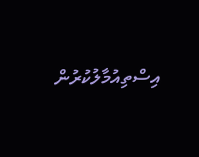އިސްތިއުމާލުކުރުން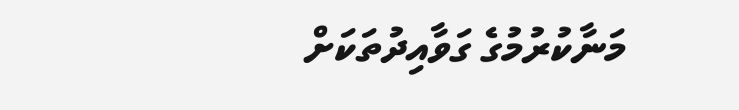މަނާކުރުމުގެ ގަވާއިދުތަކަށް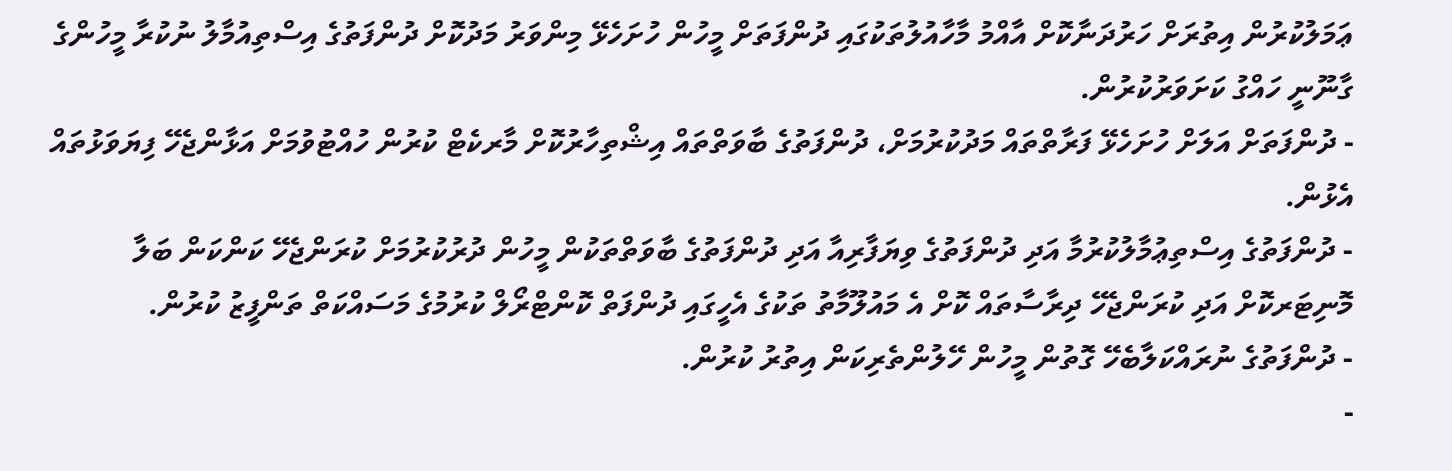ޢަމަލުކުރުން އިތުރަށް ހަރުދަނާކޮށް އާއްމު މާހާއުލުތަކުގައި ދުންފަތަށް މީހުން ހުށަހެޅޭ މިންވަރު މަދުކޮށް ދުންފަތުގެ އިސްތިއުމާލު ނުކުރާ މީހުންގެ ގާނޫނީ ހައްގު ކަށަވަރުކުރުން.
- ދުންފަތަށް އަލަށް ހުށަހެޅޭ ފަރާތްތައް މަދުކުރުމަށް، ދުންފަތުގެ ބާވަތްތައް އިޝްތިހާރުކޮށް މާރކެޓް ކުރުން ހުއްޓުވުމަށް އަޅާންޖެހޭ ފިޔަވަޅުތައް އެޅުން.
- ދުންފަތުގެ އިސްތިޢުމާލުކުރުމާ އަދި ދުންފަތުގެ ވިޔަފާރިއާ އަދި ދުންފަތުގެ ބާވަތްތަކުން މީހުން ދުރުކުރުމަށް ކުރަންޖެހޭ ކަންކަން ބަލާ މޮނިޓަރކޮށް އަދި ކުރަންޖެހޭ ދިރާސާތައް ކޮށް އެ މައުލޫމާތު ތަކުގެ އެހީގައި ދުންފަތް ކޮންޓްރޯލް ކުރުމުގެ މަސައްކަތް ތަންފީޒު ކުރުން.
- ދުންފަތުގެ ނުރައްކަލާބެހޭ ގޮތުން މީހުން ހޭލުންތެރިކަން އިތުރު ކުރުން.
-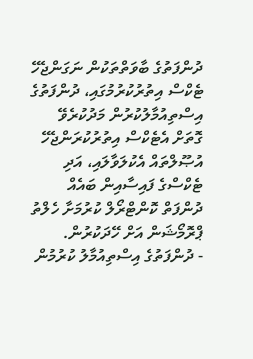ދުންފަތުގެ ބާވަތްތަކުން ނަގަންޖެހޭ ޓެކްސް އިތުރުކުރުމުގައި، ދުންފަތުގެ އިސްތިއުމާލުކުރުން މަދުކުރެވޭ ގޮތަށް އެޓެކްސް އިތުރުކުރަންޖެހޭ އުޞޫލްތައް އެކުލަވާލައި، އަދި ޓެކްސްގެ ފައިސާއިން ބައެއް ދުންފަތް ކޮންޓްރޯލް ކުރުމަށާ ހެލްތު ޕްރޮމޯޝަން އަށް ހޭދަކުރުން.
- ދުންފަތުގެ އިސްތިއުމާލު ކުރުމުން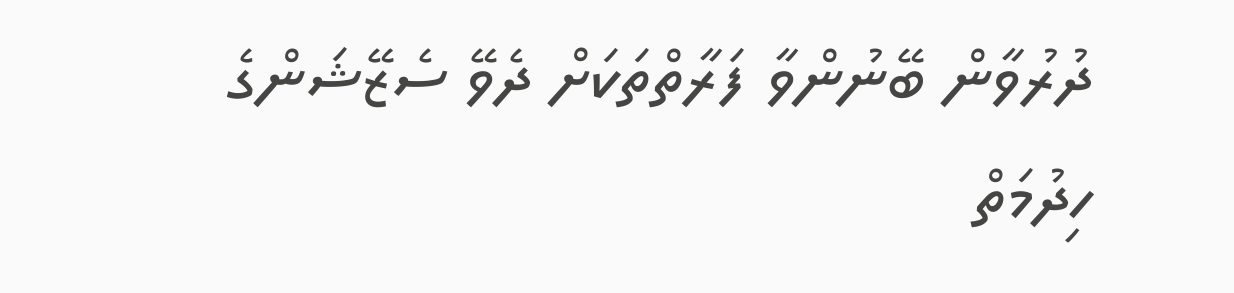ދުރުވާން ބޭނުންވާ ފަރާތްތަކަށް ދެވޭ ސެޒޭޝަންގެ ހިދުމަތް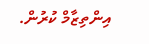އިންތިޒާމް ކުރުން.